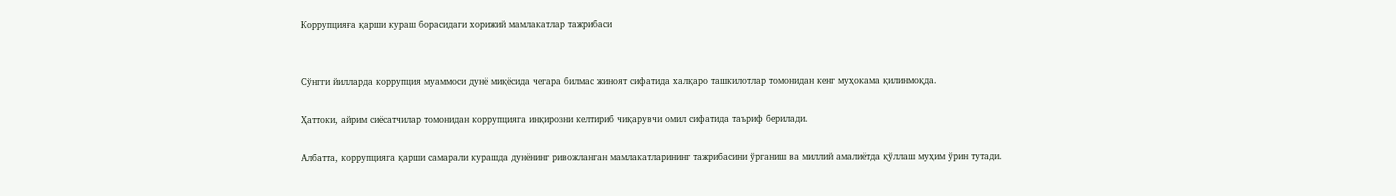Коррупцияға қарши кураш борасидаги хорижий мамлакатлар тажрибаси


Сўнгги йилларда коррупция муаммоси дунё миқёсида чегара билмас жиноят сифатида халқаро ташкилотлар томонидан кенг муҳокама қилинмоқда.

Ҳаттоки, айрим сиёсатчилар томонидан коррупцияга инқирозни келтириб чиқарувчи омил сифатида таъриф берилади.

Албатта, коррупцияга қарши самарали курашда дунёнинг ривожланган мамлакатларининг тажрибасини ўрганиш ва миллий амалиётда қўллаш муҳим ўрин тутади.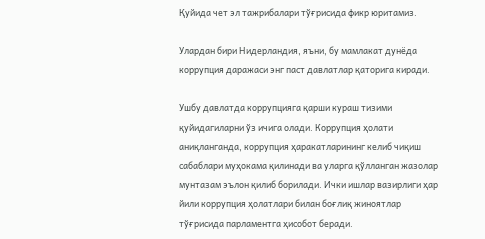Қуйида чет эл тажрибалари тўғрисида фикр юритамиз.

Улардан бири Нидерландия, яъни, бу мамлакат дунёда коррупция даражаси энг паст давлатлар қаторига киради.

Ушбу давлатда коррупцияга қарши кураш тизими қуйидагиларни ўз ичига олади. Коррупция ҳолати аниқланганда, коррупция ҳаракатларининг келиб чиқиш сабаблари муҳокама қилинади ва уларга қўлланган жазолар мунтазам эълон қилиб борилади. Ички ишлар вазирлиги ҳар йили коррупция ҳолатлари билан боғлиқ жиноятлар тўғрисида парламентга ҳисобот беради.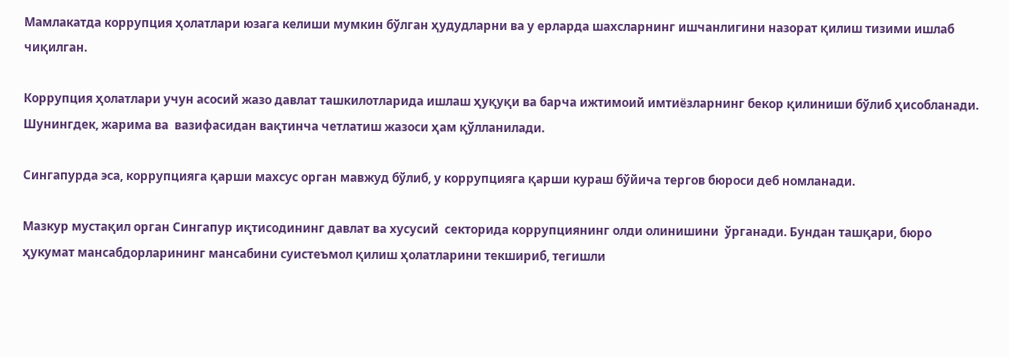Мамлакатда коррупция ҳолатлари юзага келиши мумкин бўлган ҳудудларни ва у ерларда шахсларнинг ишчанлигини назорат қилиш тизими ишлаб чиқилган.

Коррупция ҳолатлари учун асосий жазо давлат ташкилотларида ишлаш ҳуқуқи ва барча ижтимоий имтиёзларнинг бекор қилиниши бўлиб ҳисобланади. Шунингдек, жарима ва  вазифасидан вақтинча четлатиш жазоси ҳам қўлланилади.

Сингапурда эса, коррупцияга қарши махсус орган мавжуд бўлиб, у коррупцияга қарши кураш бўйича тергов бюроси деб номланади.

Мазкур мустақил орган Сингапур иқтисодининг давлат ва хусусий  секторида коррупциянинг олди олинишини  ўрганади. Бундан ташқари, бюро ҳукумат мансабдорларининг мансабини суистеъмол қилиш ҳолатларини текшириб, тегишли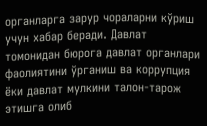органларга зарур чораларни кўриш учун хабар беради. Давлат томонидан бюрога давлат органлари фаолиятини ўрганиш ва коррупция ёки давлат мулкини талон-тарож этишга олиб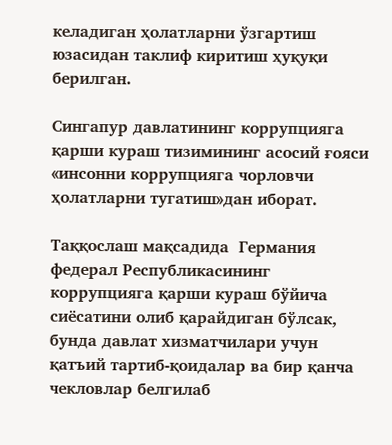келадиган ҳолатларни ўзгартиш юзасидан таклиф киритиш ҳуқуқи берилган.

Сингапур давлатининг коррупцияга қарши кураш тизимининг асосий ғояси «инсонни коррупцияга чорловчи ҳолатларни тугатиш»дан иборат.

Таққослаш мақсадида  Германия федерал Республикасининг коррупцияга қарши кураш бўйича сиёсатини олиб қарайдиган бўлсак, бунда давлат хизматчилари учун қатъий тартиб-қоидалар ва бир қанча чекловлар белгилаб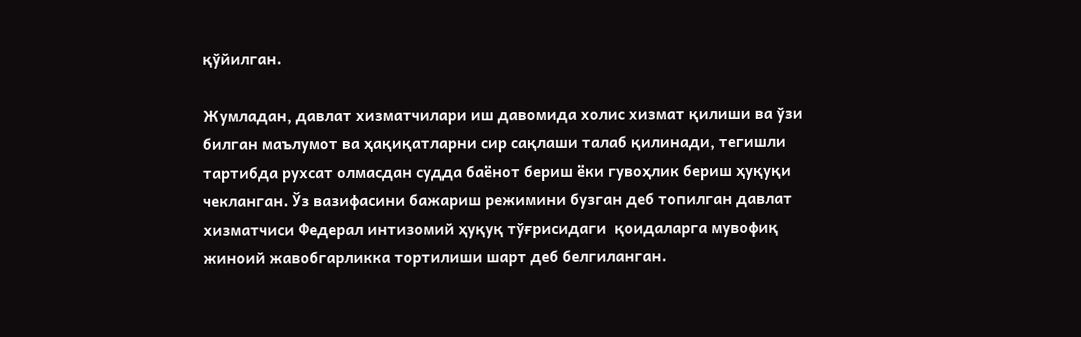қўйилган.

Жумладан, давлат хизматчилари иш давомида холис хизмат қилиши ва ўзи билган маълумот ва ҳақиқатларни сир сақлаши талаб қилинади, тегишли  тартибда рухсат олмасдан судда баёнот бериш ёки гувоҳлик бериш ҳуқуқи  чекланган. Ўз вазифасини бажариш режимини бузган деб топилган давлат хизматчиси Федерал интизомий ҳуқуқ тўғрисидаги  қоидаларга мувофиқ жиноий жавобгарликка тортилиши шарт деб белгиланган.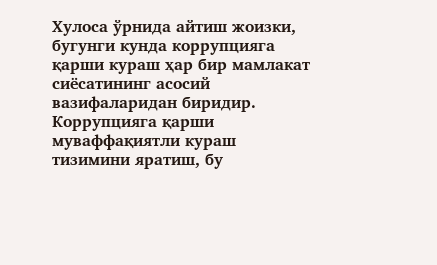Хулоса ўрнида айтиш жоизки, бугунги кунда коррупцияга қарши кураш ҳар бир мамлакат сиёсатининг асосий вазифаларидан биридир. Коррупцияга қарши  муваффақиятли кураш тизимини яратиш, бу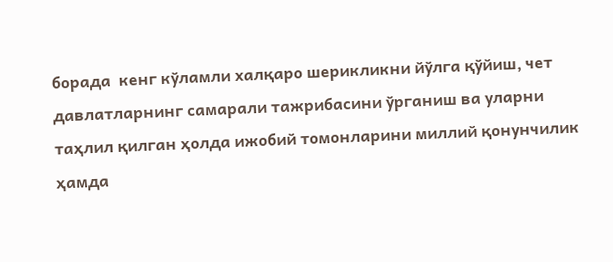борада  кенг кўламли халқаро шерикликни йўлга қўйиш, чет давлатларнинг самарали тажрибасини ўрганиш ва уларни таҳлил қилган ҳолда ижобий томонларини миллий қонунчилик  ҳамда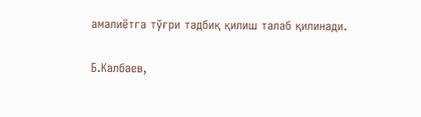амалиётга тўғри тадбиқ қилиш талаб қилинади.

Б.Калбаев,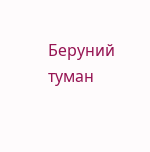Беруний туман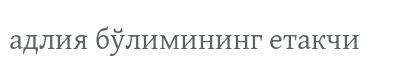адлия бўлимининг етакчи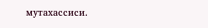мутахассиси.